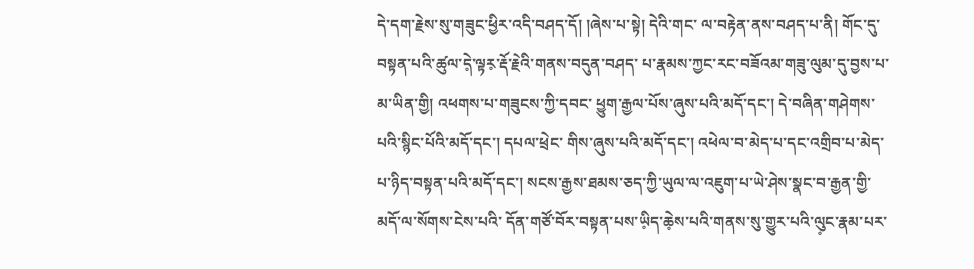དེ་དག་རྗེས་སུ་གཟུང་ཕྱིར་འདི་བཤད་དོ། །ཞེས་པ་སྟེ། དེའི་གང་ ལ་བརྟེན་ནས་བཤད་པ་ནི། གོང་དུ་བསྟན་པའི་ཚུལ་དེ༷་ལྟར༷་རྡོ་རྗེའི་གནས་བདུན་བཤད་ པ་རྣམས་ཀྱང་རང་བཟོའམ་གཟུ་ལུམ་དུ་བྱས་པ་མ་ཡིན་གྱི། འཕགས་པ་གཟུངས་ཀྱི་དབང་ ཕྱུག་རྒྱལ་པོས་ཞུས་པའི་མདོ་དང་། དེ་བཞིན་གཤེགས་པའི་སྙིང་པོའི་མདོ་དང་། དཔལ་ཕྲེང་ གིས་ཞུས་པའི་མདོ་དང་། འཕེལ་བ་མེད་པ་དང་འགྲིབ་པ་མེད་པ་ཉིད་བསྟན་པའི་མདོ་དང་། སངས་རྒྱས་ཐམས་ཅད་ཀྱི་ཡུལ་ལ་འཇུག་པ་ཡེ་ཤེས་སྣང་བ་རྒྱན་གྱི་མདོ་ལ་སོགས་ངེས་པའི་ དོན་གཙོ་བོར་བསྟན་པས་ཡི༷ད་ཆེ༷ས་པའི་གནས་སུ་གྱུར་པའི་ལུ༷ང་རྣམ་པར་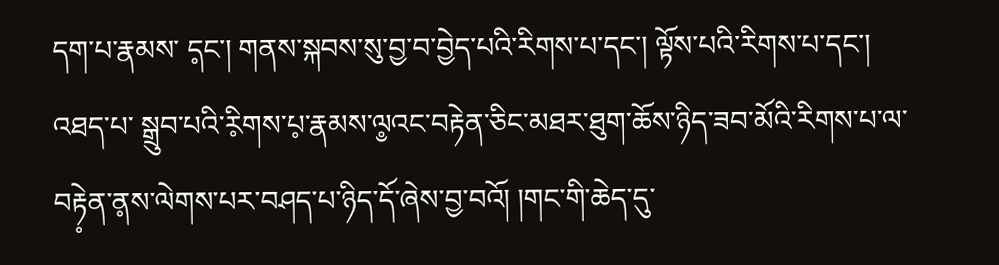དག་པ་རྣམས་ ད༷ང་། གནས་སྐབས་སུ་བྱ་བ་བྱེད་པའི་རིགས་པ་དང་། ལྟོས་པའི་རིགས་པ་དང་། འཐད་པ་ སྒྲུབ་པའི་རི༷གས་པ༷་རྣམས་ལ༵འང་བརྟེན་ཅིང་མཐར་ཐུག་ཆོས་ཉིད་ཟབ་མོའི་རིགས་པ་ལ་ བརྟེ༷ན་ན༷ས་ལེགས་པར་བཤད་པ་ཉིད་དོ་ཞེས་བྱ་བའོ། །གང་གི་ཆེད་དུ་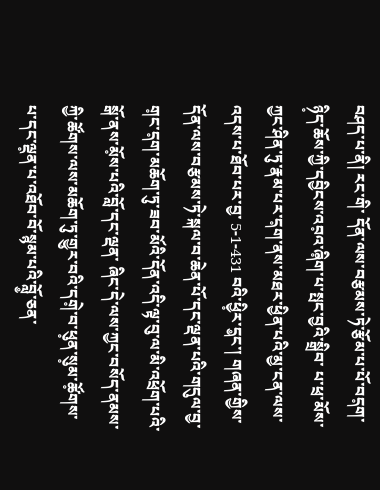བཤད་པ་ནི། རང་གི་ དོན་ལས་བརྩམས་ཏེ་རྩོམ་པ་པོ་བད༷ག་ཉི༷ད་ཆོས་ཀྱི་དབྱིངས་འབ༷འ་ཞི༷ག་པ་སྤང་བྱའི་སྒྲིབ་ པ་ཕྲ་མོས་ཀྱང་ཤིན་ཏུ་རྣམ་པར་ད༷ག་ནས་མཐར་ཕྱིན་པའི་མྱ་ངན་ལས་འདས་པ་ཐོབ་པར་བྱ་ 5-1-431 བའི་ཕྱི༷ར་ད༵ང་། གཞན་གྱིས་དོན་ལས་བརྩམས་ཏེ་སྐལ་བ་ཆེན་པོ་དང་ལྡན་པའི་གདུལ་བྱ་ ག༷ང་ད༷ག་མཆོག་ཏུ་ཟབ་མོའི་དོན་འདི་ལྟ་བུ་ལ་མི་འཕྲོག་པའི་སྒོ་ནས་མོ༷ས་པའི་བློ་དང་ལྡན་ ཞིང་དེ་ལས་ཀྱང་བསོད་ནམས་ཀྱི་ཚོགས་ལས་མཆོག་ཏུ་གྱུར་བའི་དགེ༷་བ་ཕུ༷ན་སུ༷མ་ཚོ༷གས་ པ་དང་ལྡ༷ན་པ་འཐོབ་བོ་སྙམ་པའི་བློ༵་ཅན་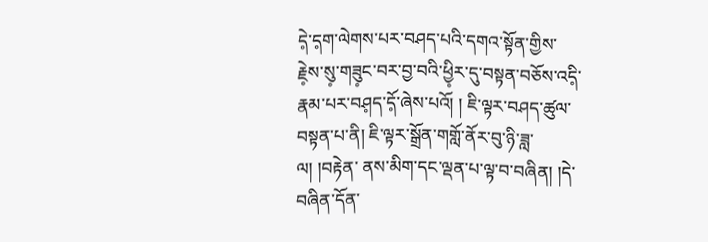དེ༷་ད༷ག་ལེགས་པར་བཤད་པའི་དགའ་སྟོན་གྱིས་ རྗེ༷ས་སུ༷་གཟུ༷ང་བར་བྱ་བའི་ཕྱི༷ར་དུ་བསྟན་བཅོས་འདི༷་རྣམ་པར་བཤ༷ད་དོ༷་ཞེས་པའོ། ། ཇི་ལྟར་བཤད་ཚུལ་བསྟན་པ་ནི། ཇི་ལྟར་སྒྲོན་གགློ་ནོར་བུ་ཉི་ཟླ་ལ། །བརྟེན་ ནས་མིག་དང་ལྡན་པ་ལྟ་བ་བཞིན། །དེ་བཞིན་དོན་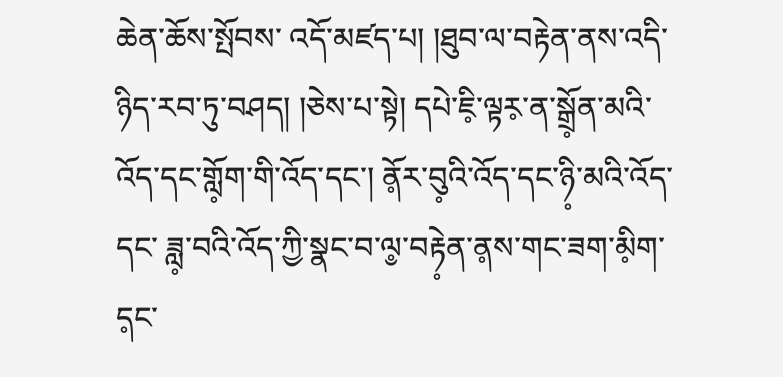ཆེན་ཆོས་སྤོབས་ འདོ་མཛད་པ། །ཐུབ་ལ་བརྟེན་ནས་འདི་ཉིད་རབ་ཏུ་བཤད། །ཅེས་པ་སྟེ། དཔེ་ཇི༷་ལྟར༷་ན་སྒྲོ༷ན་མའི་འོད་དང་གློ༷ག་གི་འོད་དང་། ནོ༷ར་བུ༷འི་འོད་དང་ཉི༷་མའི་འོད་དང་ ཟླ༷་བའི་འོད་ཀྱི་སྣང་བ་ལ༵་བརྟེ༷ན་ན༷ས་གང་ཟག་མི༷ག་ད༷ང་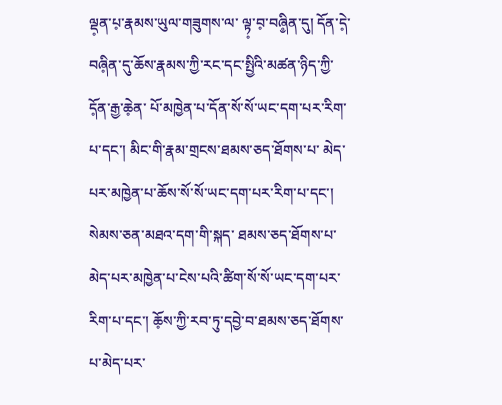ལྡ༷ན་པ༷་རྣམས་ཡུལ་གཟུགས་ལ་ ལྟ༷་བ༷་བཞི༵ན་དུ། དོན་དེ༷་བཞི༷ན་དུ་ཆོས་རྣམས་ཀྱི་རང་དང་སྤྱིའི་མཚན་ཉིད་ཀྱི་དོ༷ན་རྒྱ་ཆེ༷ན་ པོ་མཁྱེན་པ་དོན་སོ་སོ་ཡང་དག་པར་རིག་པ་དང་། མིང་གི་རྣམ་གྲངས་ཐམས་ཅད་ཐོགས་པ་ མེད་པར་མཁྱེན་པ་ཆོས་སོ་སོ་ཡང་དག་པར་རིག་པ་དང་། སེམས་ཅན་མཐའ་དག་གི་སྐད་ ཐམས་ཅད་ཐོགས་པ་མེད་པར་མཁྱེན་པ་ངེས་པའི་ཚིག་སོ་སོ་ཡང་དག་པར་རིག་པ་དང་། ཆོ༷ས་ཀྱི་རབ་ཏུ་དབྱེ་བ་ཐམས་ཅད་ཐོགས་པ་མེད་པར་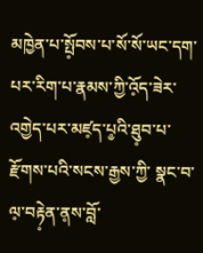མཁྱེན་པ་སྤོ༷བས་པ་སོ་སོ་ཡང་དག་ པར་རིག་པ་རྣམས་ཀྱི་འོ༷ད་ཟེར་འགྱེད་པར་མཛ༷ད་པ༵འི་ཐུ༷བ་པ་རྫོགས་པའི་སངས་རྒྱས་ཀྱི་ སྣང་བ་ལ༷་བརྟེ༷ན་ན༷ས་བློ་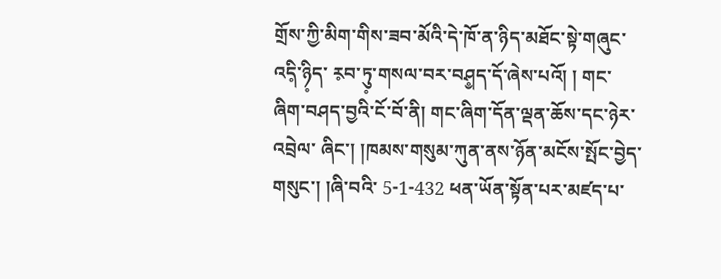གྲོས་ཀྱི་མིག་གིས་ཟབ་མོའི་དེ་ཁོ་ན་ཉིད་མཐོང་སྟེ་གཞུང་འདི༷་ཉི༷ད་ ར༷བ་ཏུ༷་གསལ་བར་བཤ༵ད་དོ་ཞེས་པའོ། ། གང་ཞིག་བཤད་བྱའི་ངོ་བོ་ནི། གང་ཞིག་དོན་ལྡན་ཆོས་དང་ཉེར་འབྲེལ་ ཞིང་། །ཁམས་གསུམ་ཀུན་ནས་ཉོན་མངོས་སྤོང་བྱེད་གསུང་། །ཞི་བའི་ 5-1-432 ཕན་ཡོན་སྟོན་པར་མཛད་པ་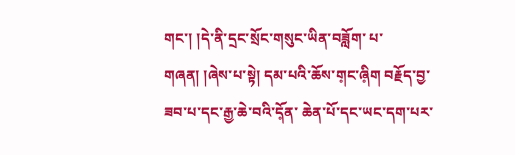གང་། །དེ་ནི་དྲང་སྲོང་གསུང་ཡིན་བཟློག་ པ་གཞན། །ཞེས་པ་སྟེ། དམ་པའི་ཆོས་ག༷ང་ཞི༷ག བརྗོད་བྱ་ཟབ་པ་དང་རྒྱ་ཆེ་བའི་དོ༷ན་ ཆེན་པོ་དང་ཡང་དག་པར་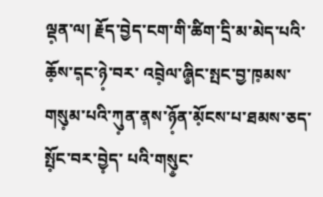ལྡ༷ན་ལ། རྗོད་བྱེད་ངག་གི་ཚིག་དྲི་མ་མེད་པའི་ཆོ༷ས་ད༷ང་ཉེ༷་བར་ འབྲེ༷ལ་ཞི༵ང་སྤང་བྱ་ཁ༷མས་གསུ༷མ་པའི་ཀུ༷ན་ན༷ས་ཉོ༷ན་མོ༷ངས་པ་ཐམས་ཅད་སྤོ༷ང་བར་བྱེ༷ད་ པའི་གསུ༵ང་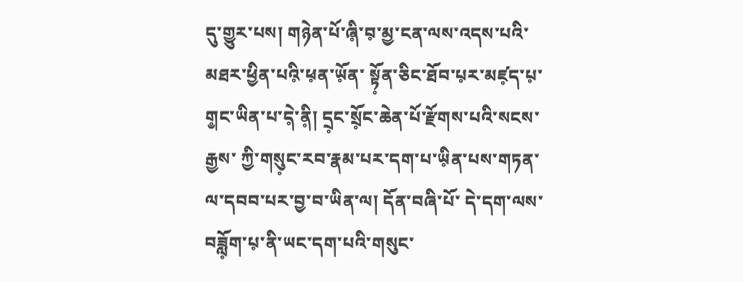དུ་གྱུར་པས། གཉེན་པོ་ཞི༷་བ༷་མྱ་ངན་ལས་འདས་པའི་མཐར་ཕྱིན་པའི༷་ཕ༷ན་ཡོ༷ན་ སྟོ༷ན་ཅིང་ཐོབ་པ༷ར་མཛ༷ད་པ༷་ག༵ང་ཡིན་པ་དེ༷་ནི༷། དྲ༷ང་སྲོ༷ང་ཆེན་པོ་རྫོགས་པའི་སངས་རྒྱས་ ཀྱི་གསུ༷ང་རབ་རྣམ་པར་དག་པ་ཡི༷ན་པས་གཏན་ལ་དབབ་པར་བྱ་བ་ཡིན་ལ། དོན་བཞི་པོ་ དེ་དག་ལས་བཟློ༷ག་པ༷་ནི་ཡང་དག་པའི་གསུང་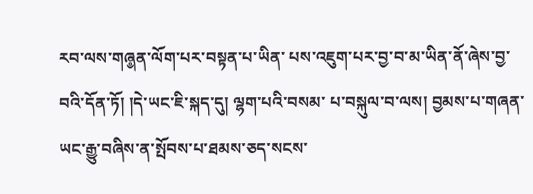རབ་ལས་གཞ༵ན་ལོག་པར་བསྟན་པ་ཡིན་ པས་འཇུག་པར་བྱ་བ་མ་ཡིན་ནོ་ཞེས་བྱ་བའི་དོན་ཏོ། །དེ་ཡང་ཇི་སྐད་དུ། ལྷག་པའི་བསམ་ པ་བསྐུལ་བ་ལས། བྱམས་པ་གཞན་ཡང་རྒྱུ་བཞིས་ན་སྤོབས་པ་ཐམས་ཅད་སངས་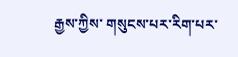རྒྱས་ཀྱིས་ གསུངས་པར་རིག་པར་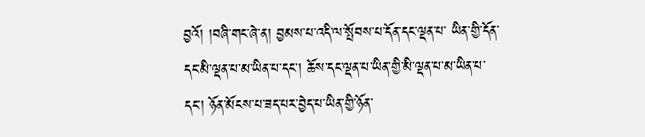བྱའོ། །བཞི་གང་ཞེ་ན། བྱམས་པ་འདི་ལ་སྤོབས་པ་དོན་དང་ལྡན་པ་ ཡིན་གྱི་དོན་དང་མི་ལྡན་པ་མ་ཡིན་པ་དང་། ཆོས་དང་ལྡན་པ་ཡིན་གྱི་མི་ལྡན་པ་མ་ཡིན་པ་ དང་། ཉོན་མོངས་པ་ཟད་པར་བྱེད་པ་ཡིན་གྱི་ཉོན་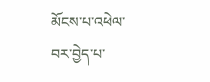མོངས་པ་འཕེལ་བར་བྱེད་པ་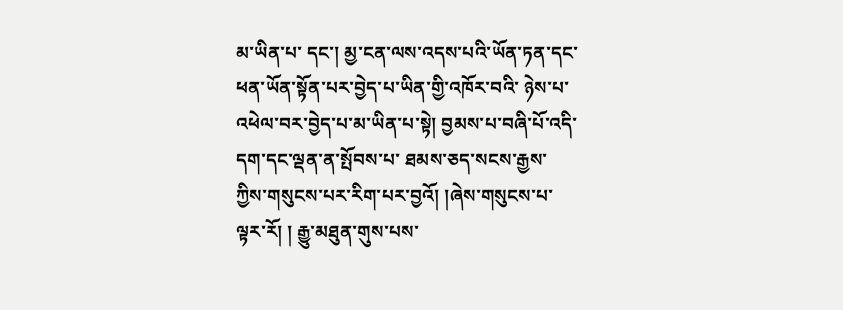མ་ཡིན་པ་ དང་། མྱ་ངན་ལས་འདས་པའི་ཡོན་ཏན་དང་ཕན་ཡོན་སྟོན་པར་བྱེད་པ་ཡིན་གྱི་འཁོར་བའི་ ཉེས་པ་འཕེལ་བར་བྱེད་པ་མ་ཡིན་པ་སྟེ། བྱམས་པ་བཞི་པོ་འདི་དག་དང་ལྡན་ན་སྤོབས་པ་ ཐམས་ཅད་སངས་རྒྱས་ཀྱིས་གསུངས་པར་རིག་པར་བྱའོ། །ཞེས་གསུངས་པ་ལྟར་རོ། ། རྒྱུ་མཐུན་གུས་པས་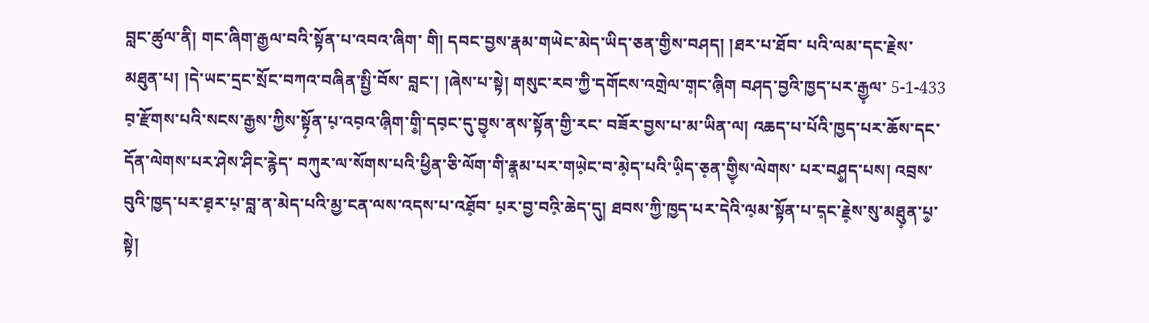བླང་ཚུལ་ནི། གང་ཞིག་རྒྱལ་བའི་སྟོན་པ་འབའ་ཞིག་ གི། དབང་བྱས་རྣམ་གཡེང་མེད་ཡིད་ཅན་གྱིས་བཤད། །ཐར་པ་ཐོབ་ པའི་ལམ་དང་རྗེས་མཐུན་པ། །དེ་ཡང་དྲང་སྲོང་བཀའ་བཞིན་སྤྱི་བོས་ བླང་། །ཞེས་པ་སྟེ། གསུང་རབ་ཀྱི་དགོངས་འགྲེལ་ག༷ང་ཞི༷ག བཤད་བྱའི་ཁྱད་པར་རྒྱ༷ལ་ 5-1-433 བ༷་རྫོགས་པའི་སངས་རྒྱས་ཀྱིས་སྟོ༷ན་པ༷་འབ༷འ་ཞི༷ག་གི༵་དབ༷ང་དུ་བྱ༷ས་ནས་སྟོན་གྱི་རང་ བཟོར་བྱས་པ་མ་ཡིན་ལ། འཆད་པ་པོའི་ཁྱད་པར་ཆོས་དང་དོན་ལེགས་པར་ཤེས་ཤིང་རྙེད་ བཀུར་ལ་སོགས་པའི་ཕྱིན་ཅི་ལོག་གི་རྣ༷མ་པར་གཡེ༷ང་བ་མེ༷ད་པའི་ཡི༷ད་ཅ༷ན་གྱི༷ས་ལེགས་ པར་བཤ༵ད་པས། འབྲས་བུའི་ཁྱད་པར་ཐ༷ར་པ༷་བླ་ན་མེད་པའི་མྱ་ངན་ལས་འདས་པ་འཐོ༷བ་ པ༷ར་བྱ་བའི༷་ཆེད་དུ། ཐབས་ཀྱི་ཁྱད་པར་དེའི་ལ༷མ་སྟོན་པ་ད༷ང་རྗེ༷ས་སུ་མཐུ༷ན་པ༵་སྟེ།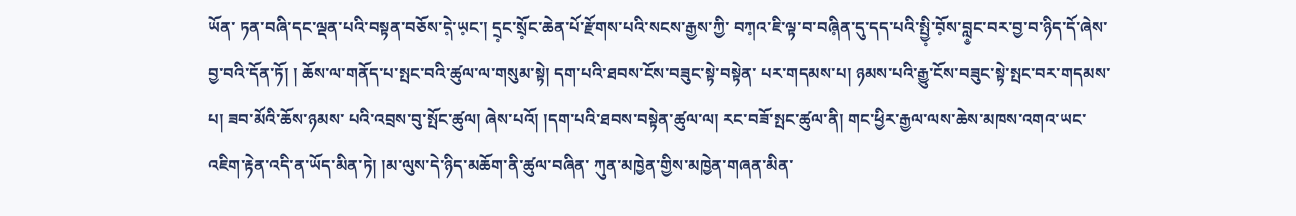ཡོན་ ཏན་བཞི་དང་ལྡན་པའི་བསྟན་བཅོས་དེ༷་ཡ༷ང་། དྲ༷ང་སྲོ༷ང་ཆེན་པོ་རྫོགས་པའི་སངས་རྒྱས་ཀྱི་ བཀ༷འ་ཇི་ལྟ་བ་བཞི༷ན་དུ་དད་པའི་སྤྱི༷་བོ༷ས་བླ༵ང་བར་བྱ་བ་ཉིད་དོ་ཞེས་བྱ་བའི་དོན་ཏོ། ། ཆོས་ལ་གནོད་པ་སྤང་བའི་ཚུལ་ལ་གསུམ་སྟེ། དག་པའི་ཐབས་ངོས་བཟུང་སྟེ་བསྟེན་ པར་གདམས་པ། ཉམས་པའི་རྒྱུ་ངོས་བཟུང་སྟེ་སྤང་བར་གདམས་པ། ཟབ་མོའི་ཆོས་ཉམས་ པའི་འབྲས་བུ་སྤོང་ཚུལ། ཞེས་པའོ། །དག་པའི་ཐབས་བསྟེན་ཚུལ་ལ། རང་བཟོ་སྤང་ཚུལ་ནི། གང་ཕྱིར་རྒྱལ་ལས་ཆེས་མཁས་འགའ་ཡང་ འཇིག་རྟེན་འདི་ན་ཡོད་མིན་ཏེ། །མ་ལུས་དེ་ཉིད་མཆོག་ནི་ཚུལ་བཞིན་ ཀུན་མཁྱེན་གྱིས་མཁྱེན་གཞན་མིན་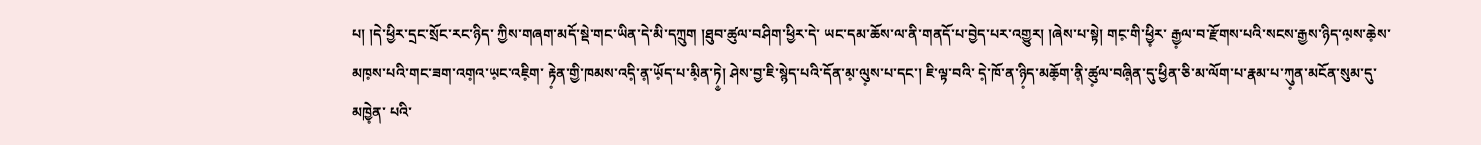པ། །དེ་ཕྱིར་དྲང་སྲོང་རང་ཉིད་ ཀྱིས་གཞག་མདོ་སྡེ་གང་ཡིན་དེ་མི་དཀྲུག །ཐུབ་ཚུལ་བཤིག་ཕྱིར་དེ་ ཡང་དམ་ཆོས་ལ་ནི་གནདོ་པ་བྱེད་པར་འགྱུར། །ཞེས་པ་སྟེ། གང༷་གི་ཕྱི༷ར་ རྒྱ༷ལ་བ་རྫོགས་པའི་སངས་རྒྱས་ཉིད་ལ༷ས་ཆེ༷ས་མཁ༷ས་པའི་གང་ཟག་འག༷འ་ཡ༷ང་འཇི༷ག་ རྟེ༷ན་གྱི་ཁམས་འདི༷་ན༷་ཡོ༷ད་པ་མི༷ན་ཏེ༵། ཤེས་བྱ་ཇི་སྙེད་པའི་དོན་མ༷་ལུ༷ས་པ་དང་། ཇི་ལྟ་བའི་ དེ༷་ཁོ་ན་ཉི༷ད་མཆོ༷ག་ནི༷་ཚུ༷ལ་བཞི༷ན་དུ་ཕྱིན་ཅི་མ་ལོག་པ་རྣམ་པ་ཀུ༷ན་མངོན་སུམ་དུ་མཁྱེ༷ན་ པའི་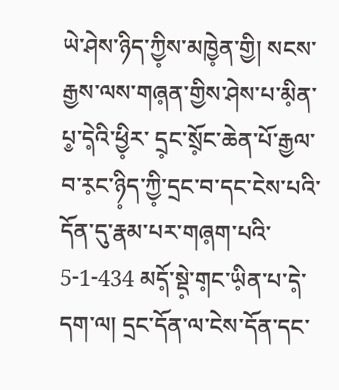ཡེ་ཤེས་ཉིད་ཀྱི༷ས་མཁྱེ༷ན་གྱི། སངས་རྒྱས་ལས་གཞ༷ན་གྱིས་ཤེས་པ་མི༷ན་པ༵་དེ༷འི་ཕྱི༷ར་ དྲ༷ང་སྲོ༷ང་ཆེན་པོ་རྒྱལ་བ་ར༷ང་ཉི༷ད་ཀྱི༷་དྲང་བ་དང་ངེས་པའི་དོན་དུ་རྣམ་པར་གཞ༷ག་པའི་ 5-1-434 མདོ༷་སྡེ༷་ག༷ང་ཡི༷ན་པ་དེ༷་དག་ལ། དྲང་དོན་ལ་ངེས་དོན་དང་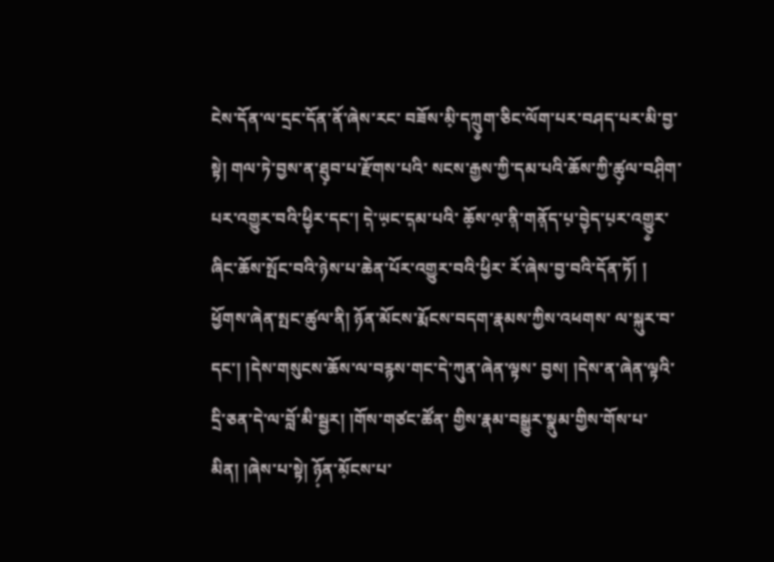ངེས་དོན་ལ་དྲང་དོན་ནོ་ཞེས་རང་ བཟོས་མི༷་དཀྲུ༵ག་ཅིང་ལོག་པར་བཤད་པར་མི་བྱ་སྟེ། གལ་ཏེ་བྱས་ན་ཐུ༷བ་པ་རྫོགས་པའི་ སངས་རྒྱས་ཀྱི་དམ་པའི་ཆོས་ཀྱི་ཚུ༷ལ་བཤི༷ག་པར་འགྱུར་བའི་ཕྱི༷ར་དང་། དེ༷་ཡ༷ང་ད༷མ་པའི་ ཆོ༷ས་ལ༷་ནི༷་གནོ༷ད་པ༷་བྱེ༷ད་པ༷ར་འགྱུ༵ར་ཞིང་ཆོས་སྤོང་བའི་ཉེས་པ་ཆེན་པོར་འགྱུར་བའི་ཕྱིར་ རོ་ཞེས་བྱ་བའི་དོན་ཏོ། ། ཕྱོགས་ཞེན་སྤང་ཚུལ་ནི། ཉོན་མོངས་རྨོངས་བདག་རྣམས་ཀྱིས་འཕགས་ ལ་སྐུར་བ་དང་། །དེས་གསུངས་ཆོས་ལ་བརྙས་གང་དེ་ཀུན་ཞེན་ལྟས་ བྱས། །དེས་ན་ཞེན་ལྟའི་དྲི་ཅན་དེ་ལ་བློ་མི་སྦྱར། །གོས་གཙང་ཚོན་ གྱིས་རྣམ་བསྒྱུར་སྣུམ་གྱིས་གོས་པ་མིན། །ཞེས་པ་སྟེ། ཉོ༷ན་མོ༷ངས་པ་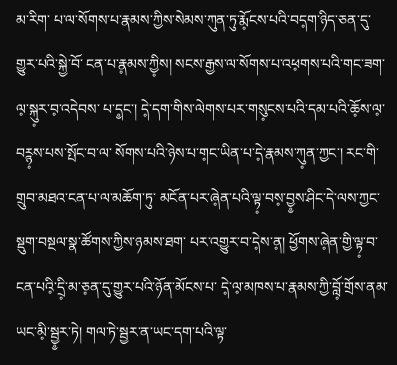མ་རིག་ པ་ལ་སོགས་པ་རྣམས་ཀྱིས་སེམས་ཀུན་ཏུ་རྨོ༷ངས་པའི་བད༷ག་ཉིད་ཅན་དུ་གྱུར་པའི་སྐྱེ་བོ་ ངན་པ་རྣ༷མས་ཀྱི༷ས། སངས་རྒྱས་ལ་སོགས་པ་འཕ༷གས་པའི་གང་ཟག་ལ༷་སྐུ༷ར་བ༷་འདེབས་ པ་ད༵ང་། དེ༷་དག་གིས་ལེགས་པར་གསུ༷ངས་པའི་དམ་པའི་ཆོ༷ས་ལ༷་བཪྙ༷ས་པས་སྤོང་བ་ལ་ སོགས་པའི་ཉེས་པ་ག༷ང་ཡིན་པ་དེ༷་རྣམས་ཀུ༷ན་ཀྱང་། རང་གི་གྲུབ་མཐའ་ངན་པ་ལ་མཆོག་ཏུ་ མངོན་པར་ཞེ༷ན་པའི་ལྟ༷་བས༷་བྱ༵ས་ཤིང་དེ་ལས་ཀྱང་སྡུག་བསྔལ་སྣ་ཚོགས་ཀྱིས་ཉམས་ཐག་ པར་འགྱུར་བ་དེ༷ས་ན༷། ཕྱོགས་ཞེ༷ན་གྱི་ལྟ༷་བ་ངན་པའི༷་དྲི༷་མ་ཅ༷ན་དུ་གྱུར་པའི་ཉོན་མོངས་པ་ དེ༷་ལ༷་མཁས་པ་རྣམས་ཀྱི་བློ༷་གྲོས་ནམ་ཡང་མི༷་སྦྱ༵ར་ཏེ། གལ་ཏེ་སྦྱར་ན་ཡང་དག་པའི་ལྟ་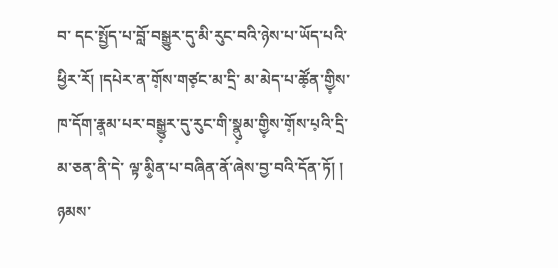བ་ དང་སྤྱོད་པ་བློ་བསྒྱུར་དུ་མི་རུང་བའི་ཉེས་པ་ཡོད་པའི་ཕྱིར་རོ། །དཔེར་ན་གོ༷ས་གཙ༷ང་མ་དྲི་ མ་མེད་པ་ཚོ༷ན་གྱི༷ས་ཁ་དོག་རྣ༷མ་པར་བསྒྱུ༷ར་དུ་རུང་གི་སྣུ༷མ་གྱི༷ས་གོ༷ས་པ༷འི་དྲི་མ་ཅན་ནི་དེ་ ལྟ་མི༵ན་པ་བཞིན་ནོ་ཞེས་བྱ་བའི་དོན་ཏོ། ། ཉམས་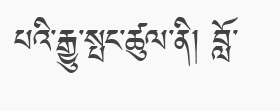པའི་རྒྱུ་སྤང་ཚུལ་ནི། བློ་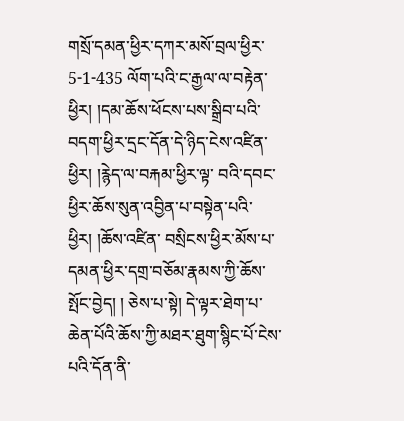གསྲོ་དམན་ཕྱིར་དཀར་མསོ་བྲལ་ཕྱིར་ 5-1-435 ལོག་པའི་ང་རྒྱལ་ལ་བརྟེན་ཕྱིར། །དམ་ཆོས་ཕོངས་པས་སྒྲིབ་པའི་ བདག་ཕྱིར་དྲང་དོན་དེ་ཉིད་ངེས་འཛིན་ཕྱིར། །རྙེད་ལ་བརྐམ་ཕྱིར་ལྟ་ བའི་དབང་ཕྱིར་ཆོས་སུན་འབྱིན་པ་བསྟེན་པའི་ཕྱིར། །ཆོས་འཛིན་ བསྲིངས་ཕྱིར་མོས་པ་དམན་ཕྱིར་དགྲ་བཅོམ་རྣམས་ཀྱི་ཆོས་སྤོང་བྱེད། ། ཅེས་པ་སྟེ། དེ་ལྟར་ཐེག་པ་ཆེན་པོའི་ཆོས་ཀྱི་མཐར་ཐུག་སྙིང་པོ་ངེས་པའི་དོན་ནི་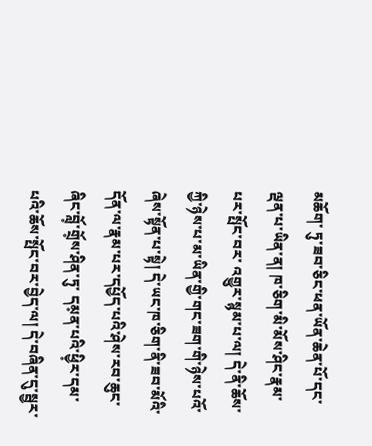མཆོག་ ཏུ་ཟབ་ཅིང་ཕན་ཡོན་ཆེན་པོ་དང་ལྡན་པ་ཡིན་ན། ཁ་ཅིག་མི་མོས་ཤིང་རྣམ་པར་སྤོང་བར་ འགྱུར་སྙམ་པ་ལ། དེ་ནི་ཆོས་ཀྱི་ཉེས་པ་མ་ཡིན་གྱི་གང་ཟག་གི་ཉེས་པའོ་ཞེས་སྟོན་པ་སྟེ། དེ་ཡང་ཁ་ཅིག་ནི་ཟབ་མོའི་དོན་ལ་རྣམ་པར་དཔྱོད་པའི་ཤེས་རབ་ཆུང་ཞིང་བློ༷་གྲོ༷ས་ཤིན་ཏུ་ དམ༷ན་པའི་ཕྱི༷ར་དམ་པའི་ཆོས་སྤོང་བར་བྱེད་ལ། དེ་བཞིན་དུ་སྦྱར་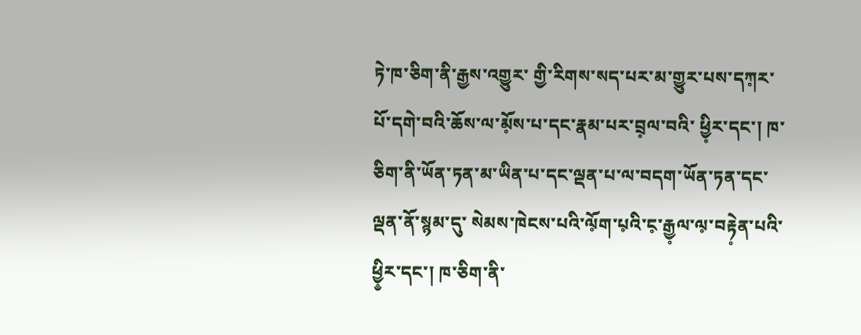ཏེ་ཁ་ཅིག་ནི་རྒྱས་འགྱུར་ གྱི་རིགས་སད་པར་མ་གྱུར་པས་དཀ༷ར་པོ་དགེ་བའི་ཆོས་ལ་མོ༷ས་པ་དང་རྣམ་པར་བྲ༷ལ་བའི་ ཕྱི༷ར་དང་། ཁ་ཅིག་ནི་ཡོན་ཏན་མ་ཡིན་པ་དང་ལྡན་པ་ལ་བདག་ཡོན་ཏན་དང་ལྡན་ནོ་སྙམ་དུ་ སེམས་ཁེངས་པའི་ལོ༷ག་པ༷འི་ང༷་རྒྱ༷ལ་ལ༷་བརྟེ༷ན་པའི་ཕྱི༵ར་དང་། ཁ་ཅིག་ནི་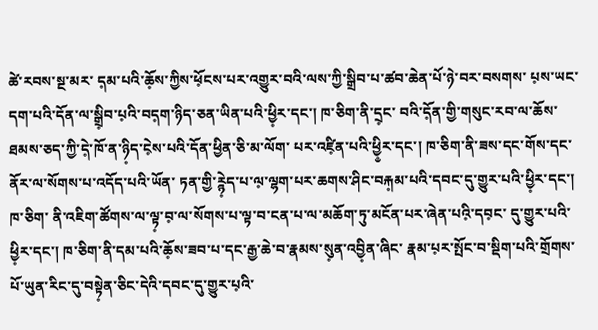ཚེ་རབས་སྔ་མར་ ད༷མ་པའི་ཆོ༷ས་ཀྱིས་ཕོ༷ངས་པར་འགྱུར་བའི་ལས་ཀྱི་སྒྲིབ་པ་ཚབ་ཆེན་པོ་ཉེ་བར་བསགས་ པ༷ས་ཡང་དག་པའི་དོན་ལ་སྒྲི༷བ་པ༷འི་བད༷ག་ཉིད་ཅན་ཡིན་པའི་ཕྱི༷ར་དང་། ཁ་ཅིག་ནི་དྲ༷ང་ བའི་དོ༷ན་གྱི་གསུང་རབ་ལ་ཆོས་ཐམས་ཅད་ཀྱི་དེ༷་ཁོ་ན་ཉི༷ད་ངེ༷ས་པའི་དོན་ཕྱིན་ཅི་མ་ལོག་ པར་འཛི༷ན་པའི་ཕྱི༵ར་དང་། ཁ་ཅིག་ནི་ཟས་དང་གོས་དང་ནོར་ལ་སོགས་པ་འདོད་པའི་ཡོན་ ཏན་གྱི་ཪྙེ༷ད་པ་ལ༷་ལྷག་པར་ཆགས་ཤིང་བརྐ༷མ་པའི་དབང་དུ་གྱུར་པའི་ཕྱི༷ར་དང་། ཁ་ཅིག་ ནི་འཇིག་ཚོགས་ལ་ལྟ༷་བ༷་ལ་སོགས་པ་ལྟ་བ་ངན་པ་ལ་མཆོག་ཏུ་མངོན་པར་ཞེན་པའི༷་དབ༷ང་ དུ་གྱུར་པའི་ཕྱི༷ར་དང་། ཁ་ཅིག་ནི་དམ་པའི་ཆོ༷ས་ཟབ་པ་དང་རྒྱ་ཆེ་བ་རྣམས་སུ༷ན་འབྱི༷ན་ཞིང་ རྣམ་པ༷ར་སྤོང་བ་སྡིག་པའི་གྲོགས་པོ་ཡུན་རིང་དུ་བསྟེ༷ན་ཅིང་དེའི་དབང་དུ་གྱུར་པ༷འི་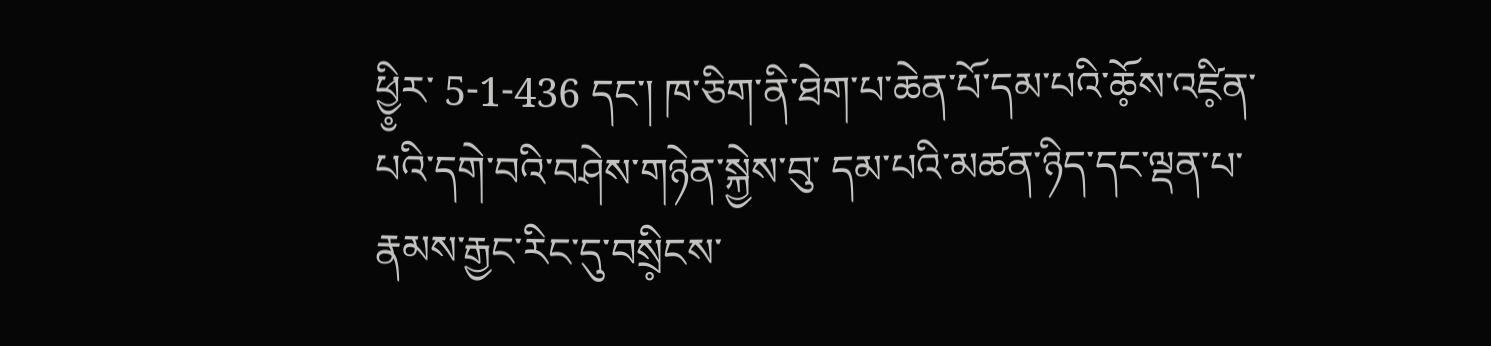ཕྱི༵ར་ 5-1-436 དང་། ཁ་ཅིག་ནི་ཐེག་པ་ཆེན་པོ་དམ་པའི་ཆོ༷ས་འཛི༷ན་པའི་དགེ་བའི་བཤེས་གཉེན་སྐྱེས་བུ་ དམ་པའི་མཚན་ཉིད་དང་ལྡན་པ་རྣམས་རྒྱང་རིང་དུ་བསྲི༷ངས་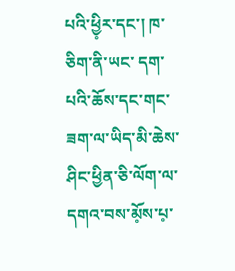པའི་ཕྱི༷ར་དང་། ཁ་ཅིག་ནི་ཡང་ དག་པའི་ཆོས་དང་གང་ཟག་ལ་ཡིད་མི་ཆེས་ཤིང་ཕྱིན་ཅི་ལོག་ལ་དགའ་བས་མོ༷ས་པ༷་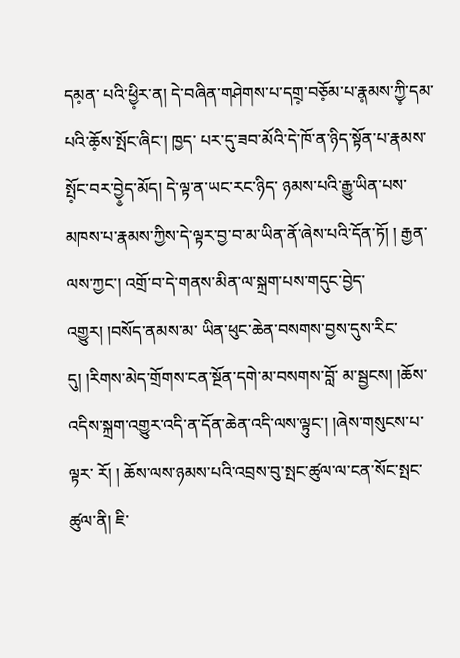དམ༷ན་ པའི་ཕྱི༷ར་ན། དེ་བཞིན་གཤེགས་པ་དགྲ༷་བཅོ༷མ་པ་རྣ༷མས་ཀྱི༷་དམ་པའི་ཆོ༷ས་སྤོང་ཞིང་། ཁྱད་ པར་དུ་ཟབ་མོའི་དེ་ཁོ་ན་ཉིད་སྟོན་པ་རྣམས་སྤོ༷ང་བར་བྱེ༵ད་མོད། དེ་ལྟ་ན་ཡང་རང་ཉིད་ ཉམས་པའི་རྒྱུ་ཡིན་པས་མཁས་པ་རྣམས་ཀྱིས་དེ་ལྟར་བྱ་བ་མ་ཡིན་ནོ་ཞེས་པའི་དོན་ཏོ། ། རྒྱན་ལས་ཀྱང་། འགྲོ་བ་དེ་གནས་མིན་ལ་སྐྲག་པས་གདུང་བྱེད་འགྱུར། །བསོད་ནམས་མ་ ཡིན་ཕུང་ཆེན་བསགས་བྱས་དུས་རིང་དུ། །རིགས་མེད་གྲོགས་ངན་སྔོན་དགེ་མ་བསགས་བློ་ མ་སྦྱངས། །ཆོས་འདིས་སྐྲག་འགྱུར་འདི་ན་དོན་ཆེན་འདི་ལས་ལྟུང་། །ཞེས་གསུངས་པ་ལྟར་ རོ། ། ཆོས་ལས་ཉམས་པའི་འབྲས་བུ་སྤང་ཚུལ་ལ་ངན་སོང་སྤང་ཚུལ་ནི། ཇི་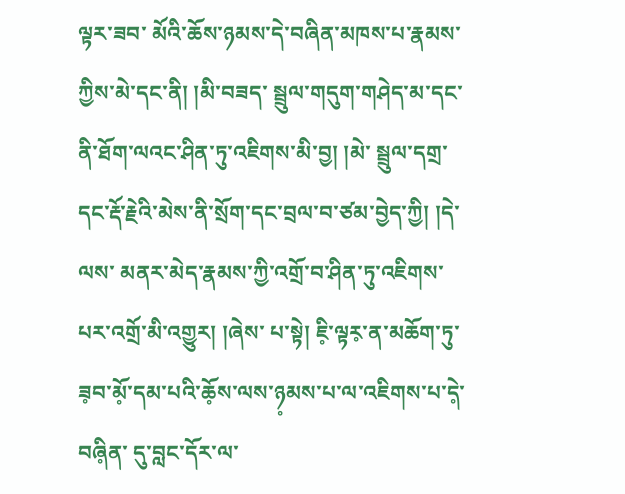ལྟར་ཟབ་ མོའི་ཆོས་ཉམས་དེ་བཞིན་མཁས་པ་རྣམས་ཀྱིས་མེ་དང་ནི། །མི་བཟད་ སྦྲུལ་གདུག་གཤེད་མ་དང་ནི་ཐོག་ལའང་ཤིན་ཏུ་འཇིགས་མི་བྱ། །མེ་ སྦྲུལ་དགྲ་དང་རྡོ་རྗེའི་མེས་ནི་སྲོག་དང་བྲལ་བ་ཙམ་བྱེད་ཀྱི། །དེ་ལས་ མནར་མེད་རྣམས་ཀྱི་འགྲོ་བ་ཤིན་ཏུ་འཇིགས་པར་འགྲོ་མི་འགྱུར། །ཞེས་ པ་སྟེ། ཇི༷་ལྟར༷་ན་མཆོག་ཏུ་ཟ༷བ་མོ༷་དམ་པའི་ཆོ༷ས་ལས་ཉ༷མས་པ་ལ་འཇིགས་པ་དེ༷་བཞི༷ན་ དུ་བླང་དོར་ལ་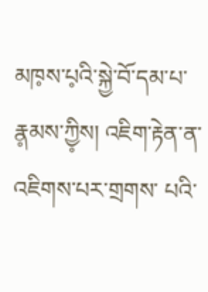མཁ༷ས་པ༷འི་སྐྱེ་བོ་དམ་པ་རྣ༷མས་ཀྱི༷ས། འཇིག་རྟེན་ན་འཇིགས་པར་གྲགས་ པའི་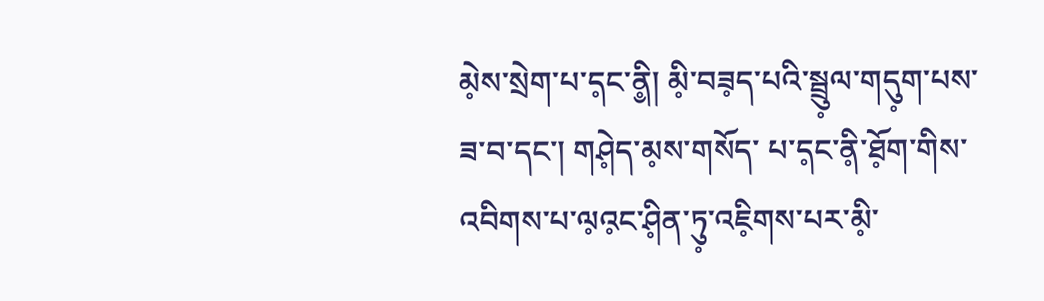མེ༷ས་སྲེག་པ་ད༷ང་ནི༵། མི༷་བཟ༷ད་པའི་སྦྲུ༷ལ་གདུ༷ག་པས་ཟ་བ་དང་། གཤེ༷ད་མ༷ས་གསོད་ པ་ད༷ང་ནི༷་ཐོ༷ག་གིས་འབིགས་པ་ལ༷འ༷ང་ཤི༷ན་ཏུ༷་འཇི༷གས་པར་མི༷་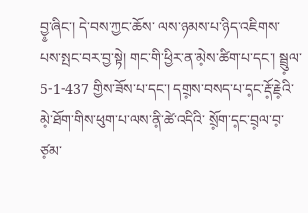བྱ༵་ཞིང་། དེ་བས་ཀྱང་ཆོས་ ལས་ཉམས་པ་ཉིད་འཇིགས་པས་སྤང་བར་བྱ་སྟེ། གང་གི་ཕྱིར་ན་མེ༷ས་ཚིག་པ་དང་། སྦྲུ༷ལ་ 5-1-437 གྱིས་ཟོས་པ་དང་། དགྲ༷ས་བསད་པ་ད༷ང་རྡོ༷་རྗེ༷འི་མེ༷་ཐོག་གིས་ཕུག་པ་ལས་ནི༷་ཚེ་འདིའི་ སྲོ༷ག་ད༷ང་བྲ༷ལ་བ༷་ཙ༷མ་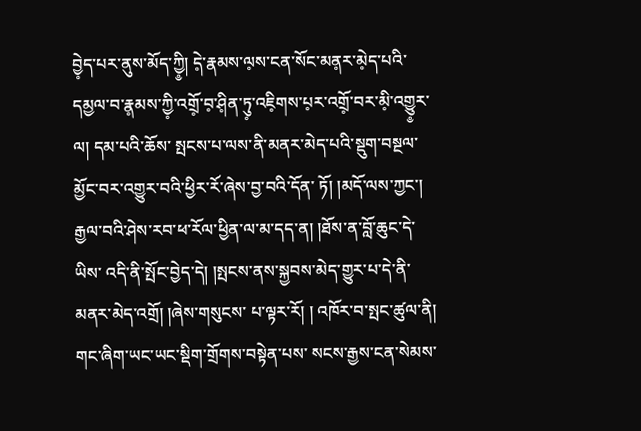བྱེ༷ད་པར་ནུས་མོད་ཀྱི༵། དེ༷་རྣམས་ལ༷ས་ངན་སོང་མན༷ར་མེ༷ད་པའི་ དམྱལ་བ་རྣ༷མས་ཀྱི༷་འགྲོ༷་བ༷་ཤི༷ན་ཏུ༷་འཇི༷གས་པ༷ར་འགྲོ༷་བར་མི༷་འགྱུ༵ར་ལ། དམ་པའི་ཆོས་ སྤངས་པ་ལས་ནི་མནར་མེད་པའི་སྡུག་བསྔལ་མྱོང་བར་འགྱུར་བའི་ཕྱིར་རོ་ཞེས་བྱ་བའི་དོན་ ཏོ། །མདོ་ལས་ཀྱང་། རྒྱལ་བའི་ཤེས་རབ་ཕ་རོལ་ཕྱིན་ལ་མ་དད་ན། །ཐོས་ན་བློ་ཆུང་དེ་ཡིས་ འདི་ནི་སྤོང་བྱེད་དེ། །སྤངས་ནས་སྐྱབས་མེད་གྱུར་པ་དེ་ནི་མནར་མེད་འགྲོ། །ཞེས་གསུངས་ པ་ལྟར་རོ། ། འཁོར་བ་སྤང་ཚུལ་ནི། གང་ཞིག་ཡང་ཡང་སྡིག་གྲོགས་བསྟེན་པས་ སངས་རྒྱས་ངན་སེམས་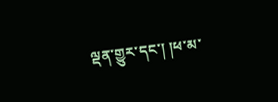ལྡན་གྱུར་དང་། །ཕ་མ་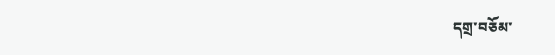དགྲ་བཅོམ་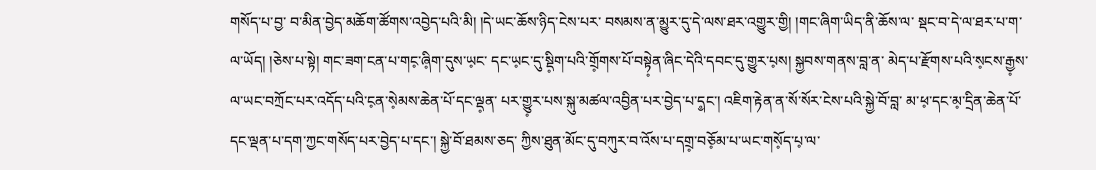གསོད་པ་བྱ་ བ་མིན་བྱེད་མཆོག་ཚོགས་འབྱེད་པའི་མི། །དེ་ཡང་ཆོས་ཉིད་ངེས་པར་ བསམས་ན་མྱུར་དུ་དེ་ལས་ཐར་འགྱུར་གྱི། །གང་ཞིག་ཡིད་ནི་ཆོས་ལ་ སྡང་བ་དེ་ལ་ཐར་པ་ག་ལ་ཡོད། །ཅེས་པ་སྟེ། གང་ཟག་ངན་པ་གང༷་ཞི༷ག་དུས་ཡ༷ང་ དང་ཡ༷ང་དུ་སྡི༷ག་པའི་གྲོ༷གས་པོ་བསྟེ༷ན་ཞིང་དེའི་དབང་དུ་གྱུར་པ༷ས། སྐྱབས་གནས་བླ་ན་ མེད་པ་རྫོགས་པའི་ས༷ངས་རྒྱ༷ས་ལ་ཡང་བཀྲོང་པར་འདོད་པའི་ང༷ན་སེ༷མས་ཆེན་པོ་དང་ལྡ༷ན་ པར་གྱུ༷ར་པས་སྐུ་མཚལ་འབྱིན་པར་བྱེད་པ་ད༵ང་། འཇིག་རྟེན་ན་སོ་སོར་ངེས་པའི་སྐྱེ་བོ་བླ་ མ་ཕ༷་དང་མ༷་དྲིན་ཆེན་པོ་དང་ལྡན་པ་དག་ཀྱང་གསོད་པར་བྱེད་པ་དང་། སྐྱེ་བོ་ཐམས་ཅད་ ཀྱིས་ཐུན་མོང་དུ་བཀུར་བ་འོས་པ་དགྲ༷་བཅོ༷མ་པ་ཡང་གསོ༷ད་པ༷་ལ་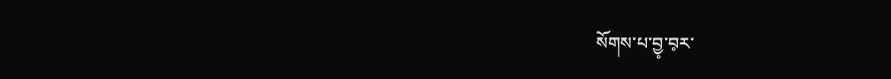སོགས་པ་བྱ༷་བ༷ར་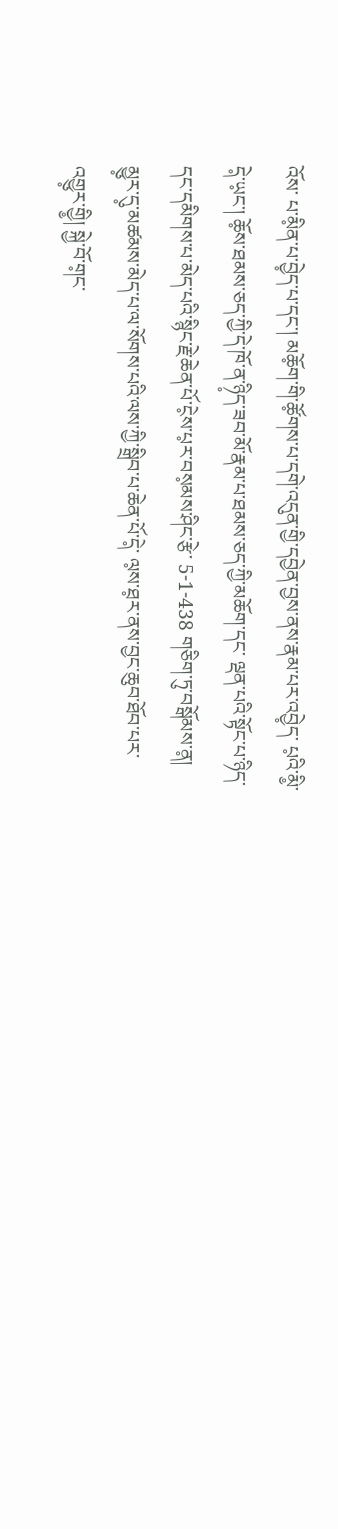འོས་ པ་མི༷ན་པ་བྱེ༷ད་པ་དང་། མཆོ༷ག་གི་ཚོ༷གས་པ་དགེ་འདུན་གྱི་དབྱེན་བྱས་ནས་རྣམ་པར་འབྱེ༷ད་ པ༷འི་མི༵་དེ༷་ཡ༷ང་། ཆོ༷ས་ཐམས་ཅད་ཀྱི་དེ་ཁོ་ན་ཉི༷ད་ཟབ་མོ་རྣམ་པ་ཐམས་ཅད་ཀྱི་མཆོག་དང་ ལྡན་པའི་སྟོང་པ་ཉིད་དང་དམིགས་པ་མེད་པའི་སྙིང་རྗེ་ཆེན་པོ་ངེ༷ས་པ༷ར་བས༷མས་ཤིང་རྩེ་ 5-1-438 གཅིག་ཏུ་བསྒོམས་ན༷། མྱུ༷ར་དུ༷་མཚམས་མེད་པ་ལ་སོགས་པའི་ལས་ཀྱི་སྒྲིབ་པ་ཆེན་པོ་དེ༷་ ལ༷ས་ཐ༷ར་ནས་བྱང་ཆུབ་ཐོབ་པར་འགྱུ༷ར་གྱི༵། སྐྱེ་བོ་ག༷ང་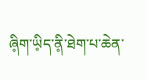ཞི༷ག་ཡི༷ད་ནི༷་ཐེག་པ་ཆེན་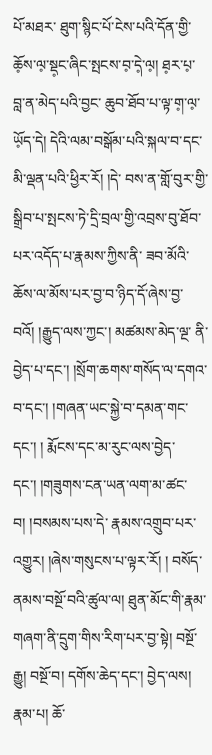པོ་མཐར་ ཐུག་སྙིང་པོ་ངེས་པའི་དོན་གྱི་ཆོ༷ས་ལ༷་སྡ༷ང་ཞིང་སྤངས་བ༷་དེ༷་ལ༷། ཐ༷ར་པ༷་བླ་ན་མེད་པའི་བྱང་ ཆུབ་ཐོབ་པ་ལྟ་ག༷་ལ༷་ཡོ༷ད་དེ། དེའི་ལམ་བསྒོམ་པའི་སྐལ་བ་དང་མི་ལྡན་པའི་ཕྱིར་རོ། །དེ་ བས་ན་གློ་བུར་གྱི་སྒྲིབ་པ་སྤངས་ཏེ་དྲི་བྲལ་གྱི་འབྲས་བུ་ཐོབ་པར་འདོད་པ་རྣམས་ཀྱིས་ནི་ ཟབ་མོའི་ཆོས་ལ་མོས་པར་བྱ་བ་ཉིད་དོ་ཞེས་བྱ་བའོ། །རྒྱུད་ལས་ཀྱང་། མཚམས་མེད་ལྔ་ ནི་བྱེད་པ་དང་། །སྲོག་ཆགས་གསོད་ལ་དགའ་བ་དང་། །གཞན་ཡང་སྐྱེ་བ་དམན་གང་དང་། ། རྨོངས་དང་མ་རུང་ལས་བྱེད་དང་། །གཟུགས་ངན་ཡན་ལག་མ་ཚང་བ། །བསམས་པས་དེ་ རྣམས་འགྲུབ་པར་འགྱུར། །ཞེས་གསུངས་པ་ལྟར་རོ། ། བསོད་ནམས་བསྔོ་བའི་ཚུལ་ལ། ཐུན་མོང་གི་རྣམ་གཞག་ནི་དྲུག་གིས་རིག་པར་བྱ་སྟེ། བསྔོ་རྒྱུ། བསྔོ་བ། དགོས་ཆེད་དང་། བྱེད་ལས། རྣམ་པ། ཆོ་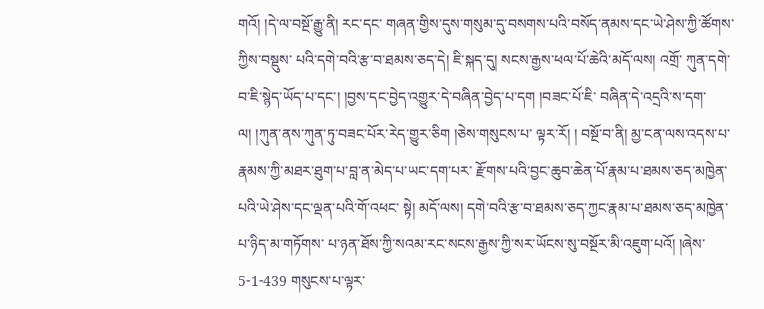གའོ། །དེ་ལ་བསྔོ་རྒྱུ་ནི། རང་དང་ གཞན་གྱིས་དུས་གསུམ་དུ་བསགས་པའི་བསོད་ནམས་དང་ཡེ་ཤེས་ཀྱི་ཚོགས་ཀྱིས་བསྡུས་ པའི་དགེ་བའི་རྩ་བ་ཐམས་ཅད་དེ། ཇི་སྐད་དུ། སངས་རྒྱས་ཕལ་པོ་ཆེའི་མདོ་ལས། འགྲོ་ ཀུན་དགེ་བ་ཇི་སྙེད་ཡོད་པ་དང་། །བྱས་དང་བྱེད་འགྱུར་དེ་བཞིན་བྱེད་པ་དག །བཟང་པོ་ཇི་ བཞིན་དེ་འདྲའི་ས་དག་ལ། །ཀུན་ནས་ཀུན་ཏུ་བཟང་པོར་རེད་གྱུར་ཅིག །ཅེས་གསུངས་པ་ ལྟར་རོ། ། བསྔོ་བ་ནི། མྱ་ངན་ལས་འདས་པ་རྣམས་ཀྱི་མཐར་ཐུག་པ་བླ་ན་མེད་པ་ཡང་དག་པར་ རྫོགས་པའི་བྱང་ཆུབ་ཆེན་པོ་རྣམ་པ་ཐམས་ཅད་མཁྱེན་པའི་ཡེ་ཤེས་དང་ལྡན་པའི་གོ་འཕང་ སྟེ། མདོ་ལས། དགེ་བའི་རྩ་བ་ཐམས་ཅད་ཀྱང་རྣམ་པ་ཐམས་ཅད་མཁྱེན་པ་ཉིད་མ་གཏོགས་ པ་ཉན་ཐོས་ཀྱི་སའམ་རང་སངས་རྒྱས་ཀྱི་སར་ཡོངས་སུ་བསྔོར་མི་འཇུག་པའོ། །ཞེས་ 5-1-439 གསུངས་པ་ལྟར་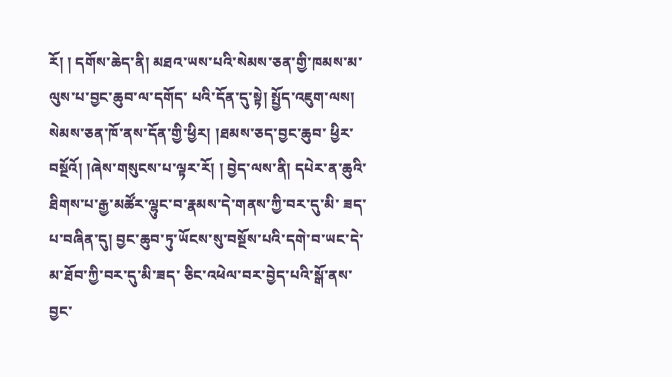རོ། ། དགོས་ཆེད་ནི། མཐའ་ཡས་པའི་སེམས་ཅན་གྱི་ཁམས་མ་ལུས་པ་བྱང་ཆུབ་ལ་དགོད་ པའི་དོན་དུ་སྟེ། སྤྱོད་འཇུག་ལས། སེམས་ཅན་ཁོ་ནས་དོན་གྱི་ཕྱིར། །ཐམས་ཅད་བྱང་ཆུབ་ ཕྱིར་བསྔོའོ། །ཞེས་གསུངས་པ་ལྟར་རོ། ། བྱེད་ལས་ནི། དཔེར་ན་ཆུའི་ཐིགས་པ་རྒྱ་མཚོར་ལྷུང་བ་རྣམས་དེ་གནས་ཀྱི་བར་དུ་མི་ ཟད་པ་བཞིན་དུ། བྱང་ཆུབ་ཏུ་ཡོངས་སུ་བསྔོས་པའི་དགེ་བ་ཡང་དེ་མ་ཐོབ་ཀྱི་བར་དུ་མི་ཟད་ ཅིང་འཕེལ་བར་བྱེད་པའི་སྒོ་ནས་བྱང་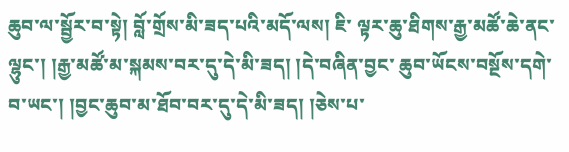ཆུབ་ལ་སྦྱོར་བ་སྟེ། བློ་གྲོས་མི་ཟད་པའི་མདོ་ལས། ཇི་ ལྟར་ཆུ་ཐིགས་རྒྱ་མཚོ་ཆེ་ནང་ལྷུང་། །རྒྱ་མཚོ་མ་སྐམས་བར་དུ་དེ་མི་ཟད། །དེ་བཞིན་བྱང་ ཆུབ་ཡོངས་བསྔོས་དགེ་བ་ཡང་། །བྱང་ཆུབ་མ་ཐོབ་བར་དུ་དེ་མི་ཟད། །ཅེས་པ་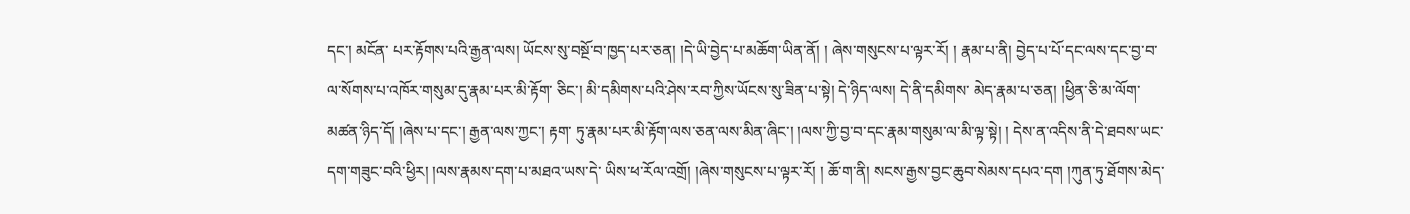དང་། མངོན་ པར་རྟོགས་པའི་རྒྱན་ལས། ཡོངས་སུ་བསྔོ་བ་ཁྱད་པར་ཅན། །དེ་ཡི་བྱེད་པ་མཆོག་ཡིན་ནོ། ། ཞེས་གསུངས་པ་ལྟར་རོ། ། རྣམ་པ་ནི། བྱེད་པ་པོ་དང་ལས་དང་བྱ་བ་ལ་སོགས་པ་འཁོར་གསུམ་དུ་རྣམ་པར་མི་རྟོག་ ཅིང་། མི་དམིགས་པའི་ཤེས་རབ་ཀྱིས་ཡོངས་སུ་ཟིན་པ་སྟེ། དེ་ཉིད་ལས། དེ་ནི་དམིགས་ མེད་རྣམ་པ་ཅན། །ཕྱིན་ཅི་མ་ལོག་མཚན་ཉིད་དོ། །ཞེས་པ་དང་། རྒྱན་ལས་ཀྱང་། རྟག་ ཏུ་རྣམ་པར་མི་རྟོག་ལས་ཅན་ལས་མིན་ཞིང་། །ལས་ཀྱི་བྱ་བ་དང་རྣམ་གསུམ་ལ་མི་ལྟ་སྟེ། ། དེས་ན་འདིས་ནི་དེ་ཐབས་ཡང་དག་གཟུང་བའི་ཕྱིར། །ལས་རྣམས་དག་པ་མཐའ་ཡས་དེ་ ཡིས་ཕ་རོལ་འགྲོ། །ཞེས་གསུངས་པ་ལྟར་རོ། ། ཆོ་ག་ནི། སངས་རྒྱས་བྱང་ཆུབ་སེམས་དཔའ་དག །ཀུན་ཏུ་ཐོགས་མེད་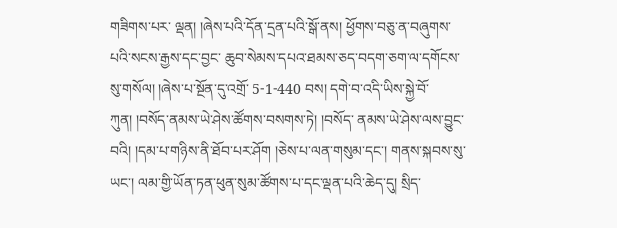གཟིགས་པར་ ལྡན། །ཞེས་པའི་དོན་དྲན་པའི་སྒོ་ནས། ཕྱོགས་བཅུ་ན་བཞུགས་པའི་སངས་རྒྱས་དང་བྱང་ ཆུབ་སེམས་དཔའ་ཐམས་ཅད་བདག་ཅག་ལ་དགོངས་སུ་གསོལ། །ཞེས་པ་སྔོན་དུ་འགྲོ་ 5-1-440 བས། དགེ་བ་འདི་ཡིས་སྐྱེ་བོ་ཀུན། །བསོད་ནམས་ཡེ་ཤེས་ཚོགས་བསགས་ཏེ། །བསོད་ ནམས་ཡེ་ཤེས་ལས་བྱུང་བའི། །དམ་པ་གཉིས་ནི་ཐོབ་པར་ཤོག །ཅེས་པ་ལན་གསུམ་དང་། གནས་སྐབས་སུ་ཡང་། ལམ་གྱི་ཡོན་ཏན་ཕུན་སུམ་ཚོགས་པ་དང་ལྡན་པའི་ཆེད་དུ། སྲིད་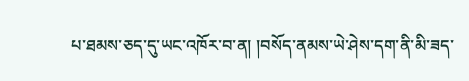པ་ཐམས་ཅད་དུ་ཡང་འཁོར་བ་ན། །བསོད་ནམས་ཡེ་ཤེས་དག་ནི་མི་ཟད་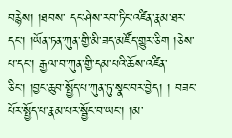བརྙེས། །ཐབས་ དང་ཤེས་རབ་ཏིང་འཛིན་རྣམ་ཐར་དང་། །ཡོན་ཏན་ཀུན་གྱི་མི་ཟད་མཛོད་གྱུར་ཅིག །ཅེས་ པ་དང་། རྒྱལ་བ་ཀུན་གྱི་དམ་པའི་ཆོས་འཛིན་ཅིང་། །བྱང་ཆུབ་སྤྱོད་པ་ཀུན་ཏུ་སྣང་བར་བྱེད། ། བཟང་པོར་སྤྱོད་པ་རྣམ་པར་སྦྱོང་བ་ཡང་། །མ་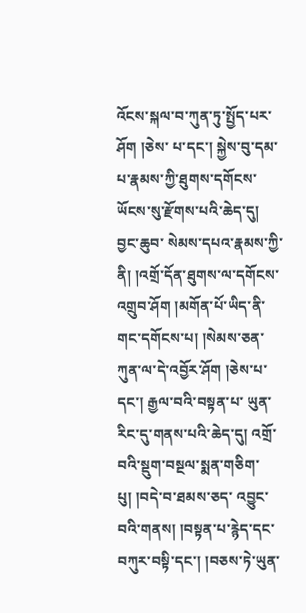འོངས་སྐལ་བ་ཀུན་ཏུ་སྤྱོད་པར་ཤོག །ཅེས་ པ་དང་། སྐྱེས་བུ་དམ་པ་རྣམས་ཀྱི་ཐུགས་དགོངས་ཡོངས་སུ་རྫོགས་པའི་ཆེད་དུ། བྱང་ཆུབ་ སེམས་དཔའ་རྣམས་ཀྱི་ནི། །འགྲོ་དོན་ཐུགས་ལ་དགོངས་འགྲུབ་ཤོག །མགོན་པོ་ཡིད་ནི་ གང་དགོངས་པ། །སེམས་ཅན་ཀུན་ལ་དེ་འབྱོར་ཤོག །ཅེས་པ་དང་། རྒྱལ་བའི་བསྟན་པ་ ཡུན་རིང་དུ་གནས་པའི་ཆེད་དུ། འགྲོ་བའི་སྡུག་བསྔལ་སྨན་གཅིག་པུ། །བདེ་བ་ཐམས་ཅད་ འབྱུང་བའི་གནས། །བསྟན་པ་རྙེད་དང་བཀུར་བསྟི་དང་། །བཅས་ཏེ་ཡུན་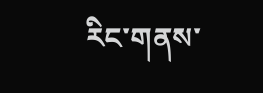རིང་གནས་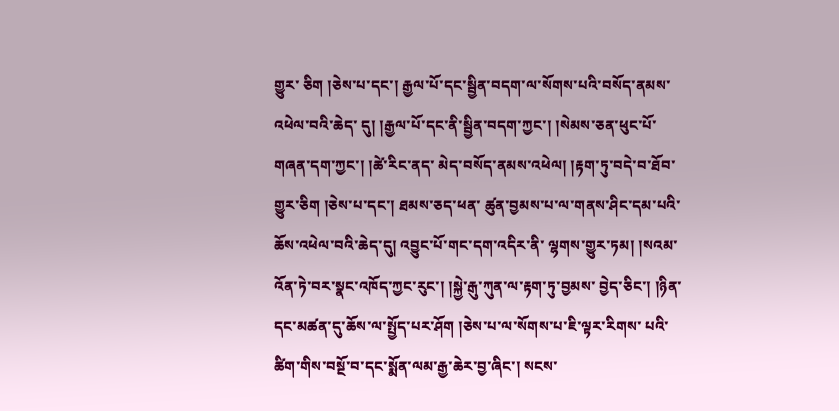གྱུར་ ཅིག །ཅེས་པ་དང་། རྒྱལ་པོ་དང་སྦྱིན་བདག་ལ་སོགས་པའི་བསོད་ནམས་འཕེལ་བའི་ཆེད་ དུ། །རྒྱལ་པོ་དང་ནི་སྦྱིན་བདག་ཀྱང་། །སེམས་ཅན་ཕུང་པོ་གཞན་དག་ཀྱང་། །ཚེ་རིང་ནད་ མེད་བསོད་ནམས་འཕེལ། །རྟག་ཏུ་བདེ་བ་ཐོབ་གྱུར་ཅིག །ཅེས་པ་དང་། ཐམས་ཅད་ཕན་ ཚུན་བྱམས་པ་ལ་གནས་ཤིང་དམ་པའི་ཆོས་འཕེལ་བའི་ཆེད་དུ། འབྱུང་པོ་གང་དག་འདིར་ནི་ ལྷགས་གྱུར་ཏམ། །སའམ་འོན་ཏེ་བར་སྣང་འཁོད་ཀྱང་རུང་། །སྐྱེ་རྒུ་ཀུན་ལ་རྟག་ཏུ་བྱམས་ བྱེད་ཅིང་། །ཉིན་དང་མཚན་དུ་ཆོས་ལ་སྤྱོད་པར་ཤོག །ཅེས་པ་ལ་སོགས་པ་ཇི་ལྟར་རིགས་ པའི་ཚིག་གིས་བསྔོ་བ་དང་སྨོན་ལམ་རྒྱ་ཆེར་བྱ་ཞིང་། སངས་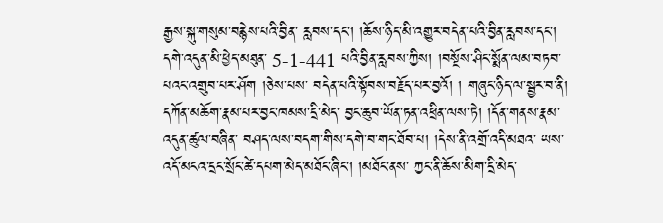རྒྱས་སྐུ་གསུམ་བརྙེས་པའི་བྱིན་ རླབས་དང་། །ཆོས་ཉིད་མི་འགྱུར་བདེན་པའི་བྱིན་རླབས་དང་། དགེ་འདུན་མི་ཕྱེད་མཐུན་ 5-1-441 པའི་བྱིན་རླབས་ཀྱིས། །བསྔོས་ཤིང་སྨོན་ལམ་བཏབ་པའང་འགྲུབ་པར་ཤོག །ཅེས་པས་ བདེན་པའི་སྟོབས་བརྗོད་པར་བྱའོ། ། གཞུང་ཉིད་ལ་སྦྱར་བ་ནི། དཀོན་མཆོག་རྣམ་པར་བྱང་ཁམས་དྲི་མེད་ བྱང་ཆུབ་ཡོན་ཏན་འཕྲིན་ལས་ཏེ། །དོན་གནས་རྣམ་འདུན་ཚུལ་བཞིན་ བཤད་ལས་བདག་གིས་དགེ་བ་གང་ཐོབ་པ། །དེས་ནི་འགྲོ་འདི་མཐའ་ ཡས་འདོ་མངའ་དྲང་སྲོང་ཚེ་དཔག་མེད་མཐོང་ཞིང་། །མཐོང་ནས་ ཀྱང་ནི་ཆོས་མིག་དྲི་མེད་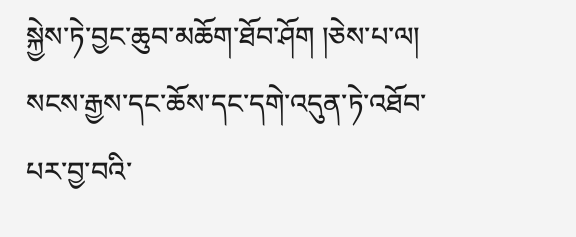སྐྱེས་ཏེ་བྱང་ཆུབ་མཆོག་ཐོབ་ཤོག །ཅེས་པ་ལ། སངས་རྒྱས་དང་ཆོས་དང་དགེ་འདུན་ཏེ་འཐོབ་པར་བྱ་བའི་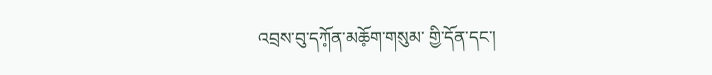འབྲས་བུ་དཀོ༷ན་མཆོ༷ག་གསུམ་ གྱི་དོན་དང་།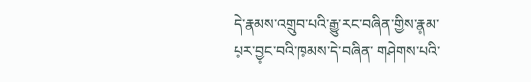དེ་རྣམས་འགྲུབ་པའི་རྒྱུ་རང་བཞིན་གྱིས་རྣ༷མ་པ༷ར་བྱ༷ང་བའི་ཁ༷མས་དེ་བཞིན་ གཤེགས་པའི་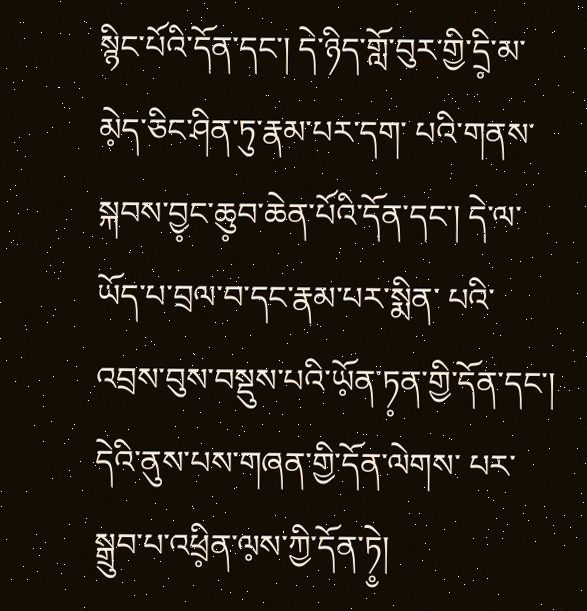སྙིང་པོའི་དོན་དང་། དེ་ཉིད་གློ་བུར་གྱི་དྲི༷་མ་མེ༷ད་ཅིང་ཤིན་ཏུ་རྣམ་པར་དག་ པའི་གནས་སྐབས་བྱ༷ང་ཆུ༷བ་ཆེན་པོའི་དོན་དང་། དེ་ལ་ཡོད་པ་བྲལ་བ་དང་རྣམ་པར་སྨིན་ པའི་འབྲས་བུས་བསྡུས་པའི་ཡོ༷ན་ཏ༷ན་གྱི་དོན་དང་། དེའི་ནུས་པས་གཞན་གྱི་དོན་ལེགས་ པར་སྒྲུབ་པ་འཕྲི༷ན་ལ༷ས་ཀྱི་དོན་ཏེ༵།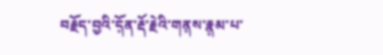བརྗོད་བྱའི་དོ༷ན་རྡོ་རྗེའི་གན༷ས་རྣ༷མ་པ་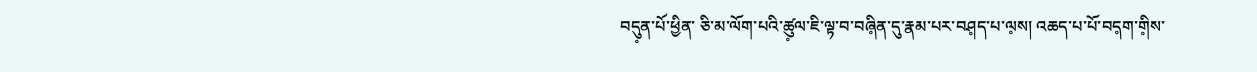བདུ༷ན་པོ་ཕྱིན་ ཅི་མ་ལོག་པའི་ཚུ༷ལ་ཇི་ལྟ་བ་བཞི༷ན་དུ་རྣམ་པར་བཤ༷ད་པ་ལ༷ས། འཆད་པ་པོ་བད༷ག་གི༷ས་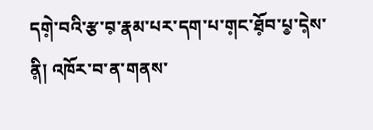དགེ༷་བའི་རྩ་བ༷་རྣམ་པར་དག་པ་ག༷ང་ཐོ༷བ་པ༵་དེ༷ས་ནི༷། འཁོར་བ་ན་གནས་